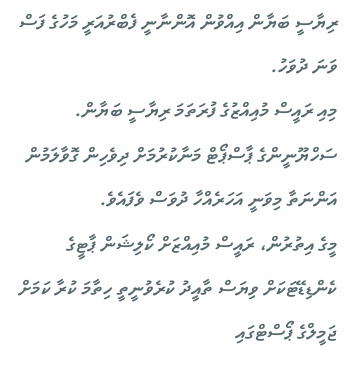ރިޔާސީ ބަޔާން އިއްވުން އޮންނާނީ ފެބްރުއަރީ މަހުގެ ފަސް ވަނަ ދުވަހު.
މިއި ރައީސް މުއިއްޒުގެ ފުރަތަމަ ރިޔާސީ ބަޔާން.
ސަހްޔޫނީންގެ ޕާސްޕޯޓް މަނާކުރުމަށް ދިވެހިން ގޮވާލަމުން އަންނަތާ މިވަނީ އަހަރެއްހާ ދުވަސް ވެފައެވެ.
މީގެ އިތުރުން، ރައީސް މުއިއްޒަށް ކޯލިޝަން ޕާޓީގެ ކެންޑިޑޭޓަކަށް ވިޔަސް ތާއީދު ކުރެވުނީތީ ހިތާމަ ކުރާ ކަމަށް ޖަމީލްގެ ޕޯސްޓްގައި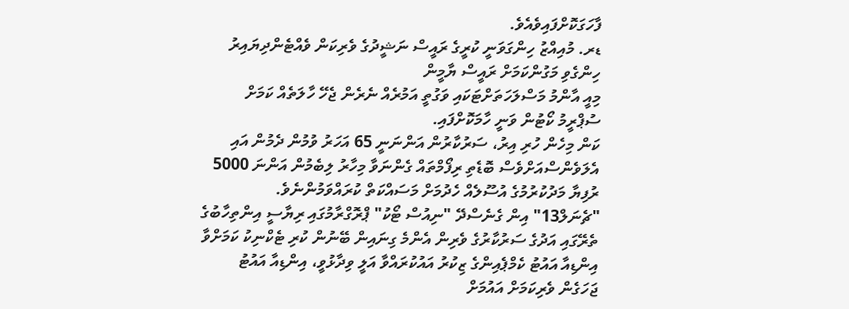ފާހަގަކޮށްފައިވެއެވެ.
ޑރ. މުއިއްޒު ހިންގަވަނީ ކުރީގެ ރައީސް ނަޝީދުގެ ވެރިކަން ވެއްޓެންދިޔައިރު ހިންގެވި މަގުންކަމަށް ރައީސް ޔާމީން
މިއީ އާންމު މަސްލަހަތަށްޓަކައި ވަގުތީ އަމުރެއް ނެރެން ޖެހޭ ހާލަތެއް ކަމަށް ސުޕްރީމު ކޯޓުން ވަނީ ހާމަކޮށްފައި.
ކަން މިހެން ހުރި އިރު، ސަރުކާރުން އަންނަނީ 65 އަހަރު ވުމުން ދެމުން އައި އެލަވެންސްއަށްވެސް ބޮޑެތި ރިފޯމްތައް ގެންނަވާ މިހާރު ލިބެމުން އަންނަ 5000 ރުފިޔާ މަދުކުރުމުގެ އުސޫލެއް ހެދުމަށް މަސައްކަތް ކުރައްވަމުންނެވެ.
"ޗެނަލް13" އިން ގެނެސްދޭ "ނިއުސް ޓޯކު" ޕްރޮގްރާމުގައި ރިޔާސީ އިންތިހާބުގެ ތެރޭގައި އަދުގެ ސަރުކާރުގެ ވެރިން އެންމެ ގިނައިން ބޭނުން ކުރި ޓެކްނިކު ކަމަށްވާ އިންޑިއާ އައުޓު ކެމްޕެއިންގެ ޒިކުރު އައުކުރައްވާ އަލީ ވިދާޅުވީ، އިންޑިއާ އައުޓު ޖަހަގެން ވެރިކަމަށް އައުމަށް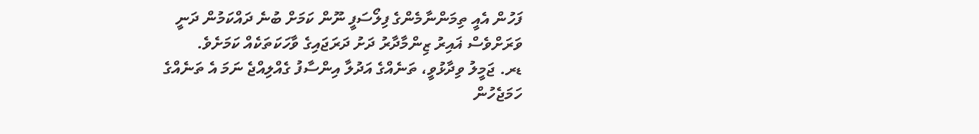ފަހުން އެއީ ތިމަންނާމެންގެ ފިލޯސަފީ ނޫން ކަމަށް ބުނެ ދައްކަމުން ދަނީ ވަރަށްވެސް ޣައިރު ޒިންމާދާރު ދަށު ދަރަޖައިގެ ވާހަކަތަކެއް ކަމަށެވެ.
ޑރ. ޖަމީލު ވިދާޅުވީ، ތަނެއްގެ އަދުލާ އިންސާފު ގެއްލިއްޖެ ނަމަ އެ ތަނެއްގެ ހަމަޖެހުން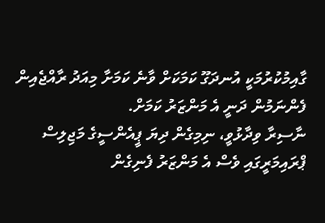ގާއިމުކުރުމަކީ އުނދަގޫ ކަމަކަށް ވާނެ ކަމަށާ މިއަދު ރާއްޖެއިން ފެންނަމުން ދަނީ އެ މަންޒަރު ކަމަށް.
ނާސިރާ ވިދާޅުވީ، ނިމިގެން ދިޔަ ޕީއެންސީގެ މަޖިލިސް ޕްރައިމަރީގައި ވެސް އެ މަންޒަރު ފެނިގެން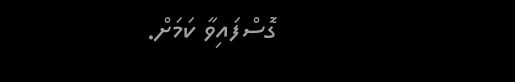ގޮސްފައިވާ ކަމަށް.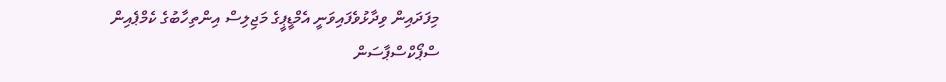މިފަދައިން ވިދާޅުވެފައިވަނީ އެމްޑީޕީގެ މަޖިލިސް އިންތިހާބުގެ ކެމްޕެއިން ސްޕޯކްސްޕާސަން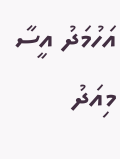އަހުމަދު އީސާ މިއަދު